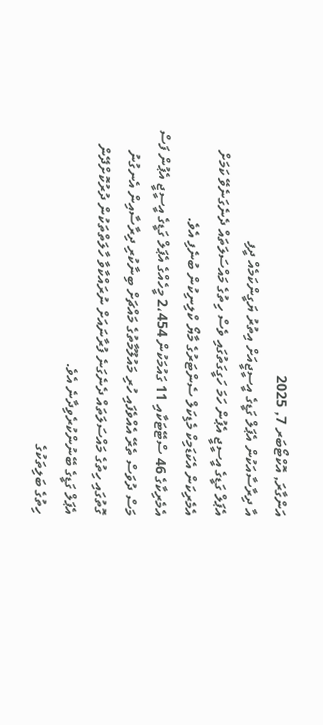އަންގާރަ, އޮކްޓޯބަރ 7, 2025
އާ ދިރާސާއަކުން އެޕަލް ގަޑީގެ އީސީޖީއަށް އިތުރު ޔަގީންކަމެއް ދީފި
އެޕަލް ގަޑީގެ އީސީޖީ އެޕުން ހަމަ ހަގީގަތުގައި ވެސް ހިތުގެ މައްސަލަތައް ދެނެގަނެވޭ ކަމަށް އެމެރިކަން އެކަޑަމިކް މެޑިކަލް ސެންޓަރުގެ މާޔޯ ކްލިނިކުން ބުނެފި އެވެ.
އެމެރިކާގެ 46 ސްޓޭޓަކާއި 11 ގައުމަކުން 2،454 މީހެއްގެ އެޕަލް ގަޑީގެ އީސީޖީ އެޕުން ފަސް މަސް ދުވަސް ތެރޭ އެއްވެފައި ހުރި މައުލޫމާތުގެ މައްޗަށް ބިނާކުރި ދިރާސާއިން އެނގުނު ގޮތުގައި ހިތުގެ މައްސަލަތައް ދެނެގަނެ ފުރާނައަށް ނުރައްކާވާ ހާލަތްތަކުން ދުރުކޮށްދޭން އެޕަލް ގަޑީގެ ބޭނުންކުރެވިދާނެ އެވެ.
ހިތުގެ ބަލިތަކުގެ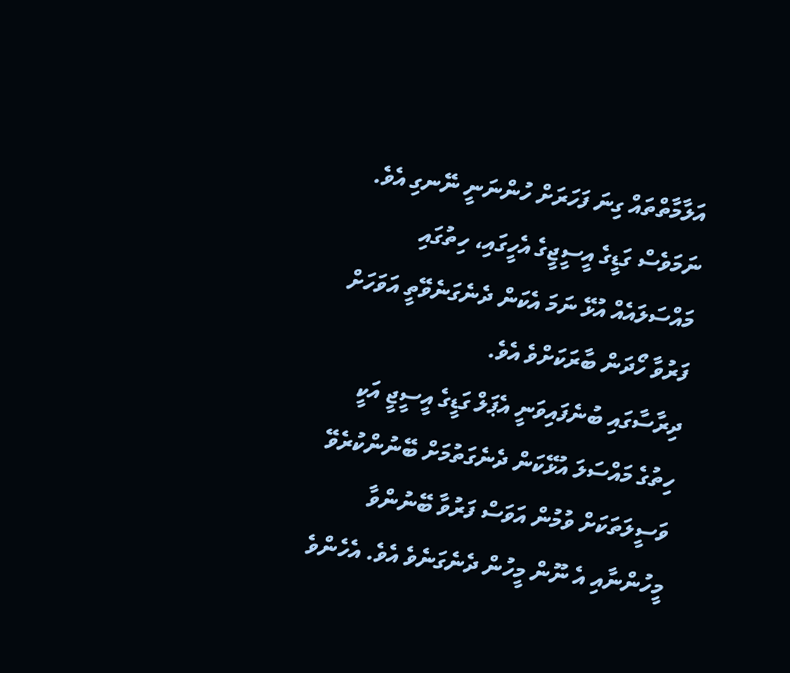އަލާމާތްތައް ގިނަ ފަހަރަށް ހުންނަނީ ނޭނގި އެވެ. ނަމަވެސް ގަޑީގެ އީސީޖީގެ އެހީގައި، ހިތުގައި މައްސަލައެއް އުޅޭ ނަމަ އެކަން ދެނެގަނެވޭތީ އަވަހަށް ފަރުވާ ހޯދަން ބާރަކަށްވެ އެވެ.
ދިރާސާގައި ބުނެފައިވަނީ އެޕަލް ގަޑީގެ އީސީޖީ އަކީ ހިތުގެ މައްސަލަ އުޅޭކަން ދެނެގަތުމަށް ބޭނުންކުރެވޭ ވަސީލަތަކަށް ވުމުން އަވަސް ފަރުވާ ބޭނުންވާ މީހުންނާއި އެ ނޫން މީހުން ދެނެގަނެވެ އެވެ. އެހެންވެ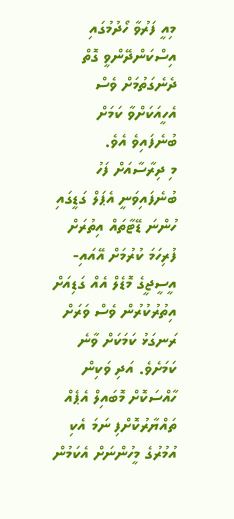މިއީ ފަރުވާ ހޯދުމުގައި އިސްކަންދޭންވީ ގޮތް ދެނެގަތުމަށް ވެސް އެހީއަކަށްވާ ކަމަށް ބުނެފައިވެ އެވެ.
މި ދިރާސާއަށް ފަހު ބުނެފައިވަނީ އެޕަލް ގަޑީގައި ހުންނަ ޑޭޓާތައް އިތުރަށް ފުރިހަމަ ކުރުމަށް އޭއައި-އީސީޖީގެ މޮޑެލް އެއް ގަޑިއަށް އިތުރުކުރުން ވެސް ވަރަށް ރަނގަޅު ކަމަކަށް ވާނެ ކަމަށެވެ. އަދި ވަކިން ހާއްސަކޮށް މޮބައިލް އެޕެއް ތައްޔާރުކޮށްފި ނަމަ އެކި އުމުރުގެ މީހުންނަށް އެކަމުން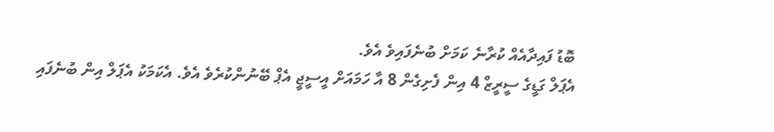ބޮޑު ފައިދާއެއް ކުރާނެ ކަމަށް ބުނެފައިވެ އެވެ.
އެޕަލް ގަޑީގެ ސީރީޒް 4 އިން ފެށިގެން 8 އާ ހަމައަށް އީސީޖީ އެޕް ބޭނުންކުރެވެ އެވެ. އެކަމަކު އެޕަލް އިން ބުނެފައި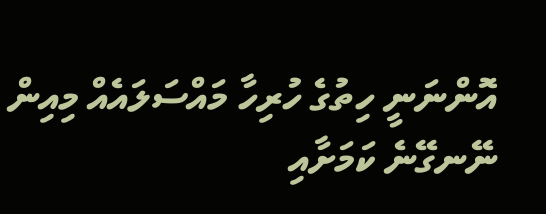އޮންނަނީ ހިތުގެ ހުރިހާ މައްސަލައެއް މިއިން ނޭނގޭނެ ކަމަށާއި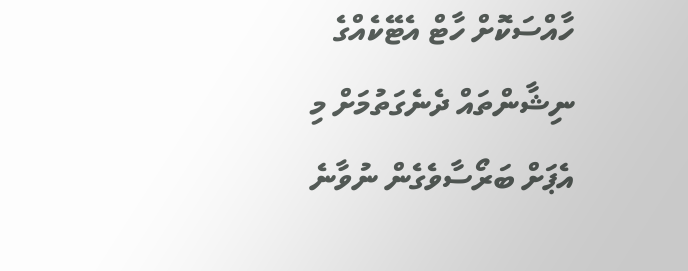ހާއްސަކޮށް ހާޓް އެޓޭކެއްގެ ނިޝާންތައް ދެނެގަތުމަށް މި އެޕަށް ބަރޯސާވެގެން ނުވާނެ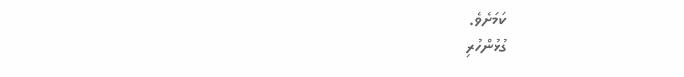ކަމަށެވެ.
ގުޅުންހުރި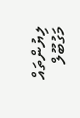ލިޔުންތައް
މަގުބޫލް